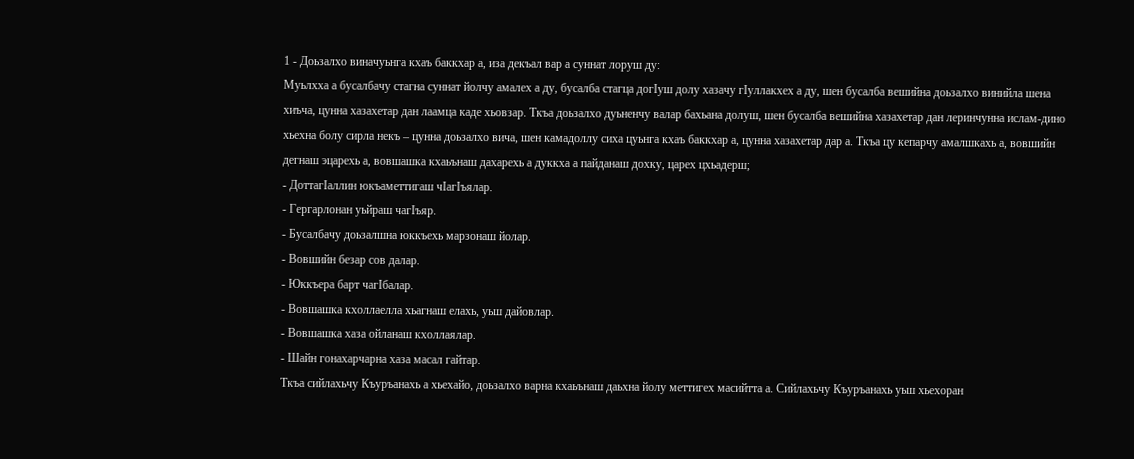1 - Доьзалхо виначуьнга кхаъ баккхар а, иза декъал вар а суннат лоруш ду:
Муьлхха а бусалбачу стагна суннат йолчу амалех а ду, бусалба стагца догIуш долу хазачу гIуллакхех а ду, шен бусалба вешийна доьзалхо винийла шена хиъча, цунна хазахетар дан лаамца каде хьовзар. Ткъа доьзалхо дуьненчу валар бахьана долуш, шен бусалба вешийна хазахетар дан леринчунна ислам-дино хьехна болу сирла некъ – цунна доьзалхо вича, шен камадоллу сиха цуьнга кхаъ баккхар а, цунна хазахетар дар а. Ткъа цу кепарчу амалшкахь а, вовшийн дегнаш эцарехь а, вовшашка кхаьънаш дахарехь а дуккха а пайданаш дохку, царех цхьадерш;
- ДоттагIаллин юкъаметтигаш чIагIъялар.
- Гергарлонан уьйраш чагIъяр.
- Бусалбачу доьзалшна юккъехь марзонаш йолар.
- Вовшийн безар сов далар.
- Юккъера барт чагIбалар.
- Вовшашка кхоллаелла хьагнаш елахь, уьш дайовлар.
- Вовшашка хаза ойланаш кхоллаялар.
- Шайн гонахарчарна хаза масал гайтар.
Ткъа сийлахьчу Къуръанахь а хьехайо, доьзалхо варна кхаьънаш даьхна йолу меттигех масийтта а. Сийлахьчу Къуръанахь уьш хьехоран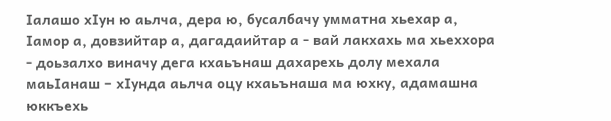Iалашо хIун ю аьлча, дера ю, бусалбачу умматна хьехар а, Iамор а, довзийтар а, дагадаийтар а - вай лакхахь ма хьеххора - доьзалхо виначу дега кхаьънаш дахарехь долу мехала маьIанаш – хIунда аьлча оцу кхаьънаша ма юхку, адамашна юккъехь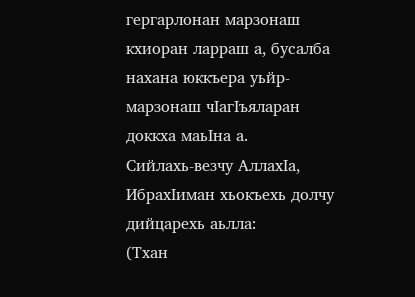гергарлонан марзонаш кхиоран ларраш а, бусалба нахана юккъера уьйр-марзонаш чIагIъяларан доккха маьIна а.
Сийлахь-везчу АллахIа, ИбрахIиман хьокъехь долчу дийцарехь аьлла:
(Тхан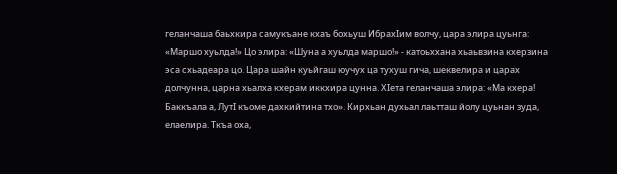геланчаша баьхкира самукъане кхаъ бохьуш ИбрахIим волчу, цара элира цуьнга: «Маршо хуьлда!» Цо элира: «Шуна а хуьлда маршо!» - катоьххана хьаьвзина кхерзина эса схьадеара цо. Цара шайн куьйгаш юучух ца тухуш гича, шеквелира и царах долчунна, царна хьалха кхерам иккхира цунна. ХIета геланчаша элира: «Ма кхера! Баккъала а, ЛутI къоме дахкийтина тхо». Кирхьан духьал лаьтташ йолу цуьнан зуда, елаелира. Ткъа оха,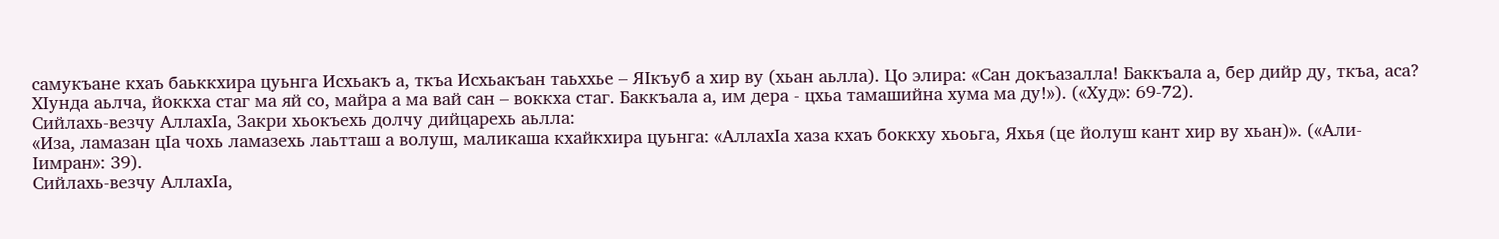самукъане кхаъ баьккхира цуьнга Исхьакъ а, ткъа Исхьакъан таьххье – ЯIкъуб а хир ву (хьан аьлла). Цо элира: «Сан докъазалла! Баккъала а, бер дийр ду, ткъа, аса? ХIунда аьлча, йоккха стаг ма яй со, майра а ма вай сан – воккха стаг. Баккъала а, им дера - цхьа тамашийна хума ма ду!»). («Худ»: 69-72).
Сийлахь-везчу АллахIа, Закри хьокъехь долчу дийцарехь аьлла:
«Иза, ламазан цIа чохь ламазехь лаьтташ а волуш, маликаша кхайкхира цуьнга: «АллахIа хаза кхаъ боккху хьоьга, Яхья (це йолуш кант хир ву хьан)». («Али-Iимран»: 39).
Сийлахь-везчу АллахIа,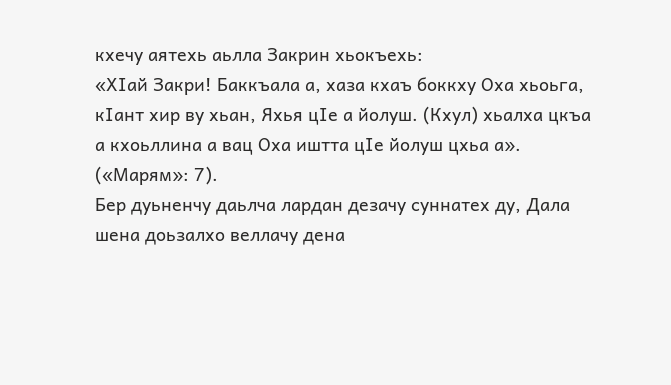кхечу аятехь аьлла Закрин хьокъехь:
«ХIай Закри! Баккъала а, хаза кхаъ боккху Оха хьоьга, кIант хир ву хьан, Яхья цIе а йолуш. (Кхул) хьалха цкъа а кхоьллина а вац Оха иштта цIе йолуш цхьа а». («Марям»: 7).
Бер дуьненчу даьлча лардан дезачу суннатех ду, Дала шена доьзалхо веллачу дена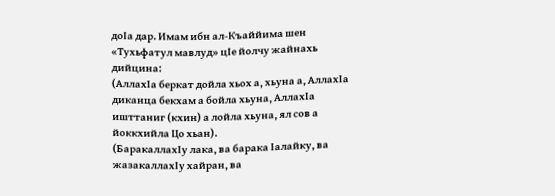доIа дар. Имам ибн ал-Къаййима шен «Тухьфатул мавлуд» цIе йолчу жайнахь дийцина:
(АллахIа беркат дойла хьох а, хьуна а, АллахIа диканца бекхам а бойла хьуна, АллахIа ишттаниг (кхин) а лойла хьуна, ял сов а йоккхийла Цо хьан).
(БаракаллахIу лака, ва барака Iалайку, ва жазакаллахIу хайран, ва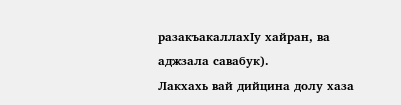разакъакаллахIу хайран, ва аджзала савабук).
Лакхахь вай дийцина долу хаза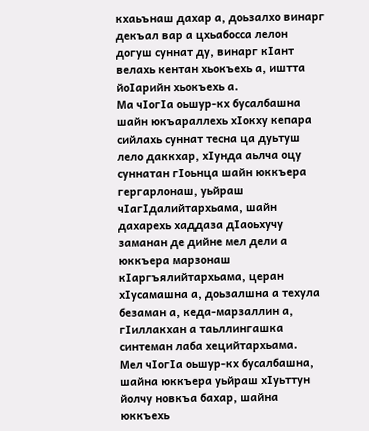кхаьънаш дахар а, доьзалхо винарг декъал вар а цхьабосса лелон догуш суннат ду, винарг кIант велахь кентан хьокъехь а, иштта йоIарийн хьокъехь а.
Ма чIогIа оьшур-кх бусалбашна шайн юкъараллехь хIокху кепара сийлахь суннат тесна ца дуьтуш лело даккхар, хIунда аьлча оцу суннатан гIоьнца шайн юккъера гергарлонаш, уьйраш чIагIдалийтархьама, шайн дахарехь хаддаза дIаоьхучу заманан де дийне мел дели а юккъера марзонаш кIаргъялийтархьама, церан хIусамашна а, доьзалшна а техула безаман а, кеда-марзаллин а, гIиллакхан а таьллингашка синтеман лаба хецийтархьама.
Мел чIогIа оьшур-кх бусалбашна, шайна юккъера уьйраш хIуьттун йолчу новкъа бахар, шайна юккъехь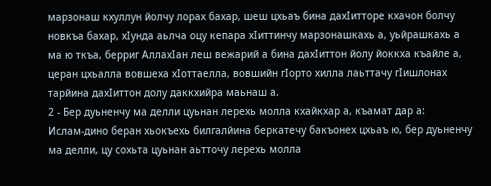марзонаш кхуллун йолчу лорах бахар, шеш цхьаъ бина дахIитторе кхачон болчу новкъа бахар, хIунда аьлча оцу кепара хIиттинчу марзонашкахь а, уьйрашкахь а ма ю ткъа, берриг АллахIан леш вежарий а бина дахIиттон йолу йоккха къайле а, церан цхьалла вовшеха хIоттаелла, вовшийн гIорто хилла лаьттачу гIишлонах тарйина дахIиттон долу даккхийра маьнаш а.
2 - Бер дуьненчу ма делли цуьнан лерехь молла кхайкхар а, къамат дар а:
Ислам-дино беран хьокъехь билгалйина беркатечу бакъонех цхьаъ ю, бер дуьненчу ма делли, цу сохьта цуьнан аьтточу лерехь молла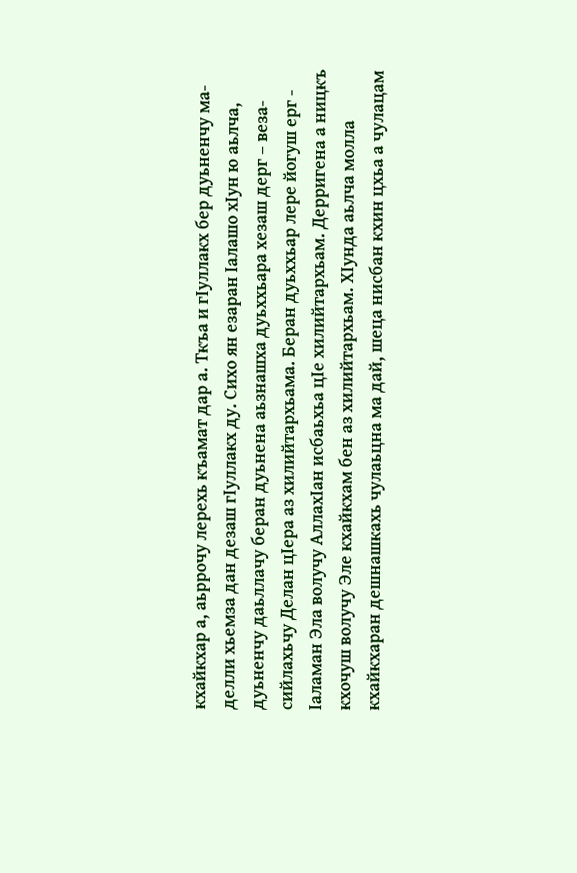кхайкхар а, аьррочу лерехь къамат дар а. Ткъа и гIуллакх бер дуьненчу ма-делли хьемза дан дезаш гIуллакх ду. Сихо ян езаран Iалашо хIун ю аьлча, дуьненчу даьллачу беран дуьнена аьзнашха дуьххьара хезаш дерг – веза-сийлахьчу Делан цIера аз хилийтархьама. Беран дуьххьар лере йогуш ерг - Iаламан Эла волучу АллахIан исбаьхьа цIе хилийтархьам. Дерригена а ницкъ кхочуш волучу Эле кхайкхам бен аз хилийтархьам. ХIунда аьлча молла кхайкхаран дешнашкахь чулаьцна ма дай, шеца нисбан кхин цхьа а чулацам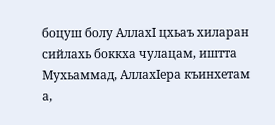боцуш болу АллахI цхьаъ хиларан сийлахь боккха чулацам, иштта Мухьаммад, АллахIера къинхетам а,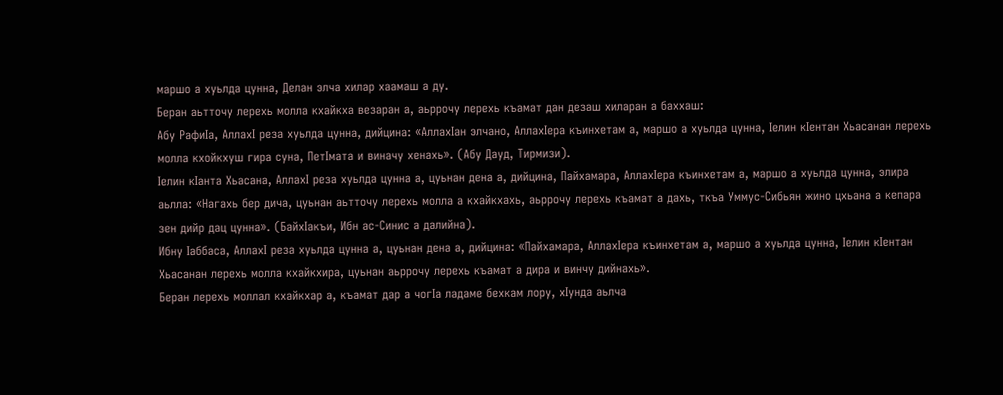маршо а хуьлда цунна, Делан элча хилар хаамаш а ду.
Беран аьтточу лерехь молла кхайкха везаран а, аьррочу лерехь къамат дан дезаш хиларан а баххаш:
Абу РафиIа, АллахI реза хуьлда цунна, дийцина: «АллахIан элчано, АллахIера къинхетам а, маршо а хуьлда цунна, Iелин кIентан Хьасанан лерехь молла кхойкхуш гира суна, ПетIмата и виначу хенахь». (Абу Дауд, Тирмизи).
Iелин кIанта Хьасана, АллахI реза хуьлда цунна а, цуьнан дена а, дийцина, Пайхамара, АллахIера къинхетам а, маршо а хуьлда цунна, элира аьлла: «Нагахь бер дича, цуьнан аьтточу лерехь молла а кхайкхахь, аьррочу лерехь къамат а дахь, ткъа Уммус-Сибьян жино цхьана а кепара зен дийр дац цунна». (БайхIакъи, Ибн ас-Синис а далийна).
Ибну Iаббаса, АллахI реза хуьлда цунна а, цуьнан дена а, дийцина: «Пайхамара, АллахIера къинхетам а, маршо а хуьлда цунна, Iелин кIентан Хьасанан лерехь молла кхайкхира, цуьнан аьррочу лерехь къамат а дира и винчу дийнахь».
Беран лерехь моллал кхайкхар а, къамат дар а чогIа ладаме бехкам лору, хIунда аьлча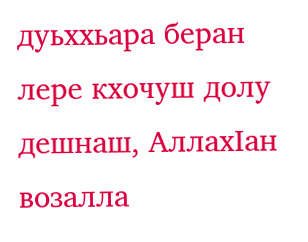дуьххьара беран лере кхочуш долу дешнаш, АллахIан возалла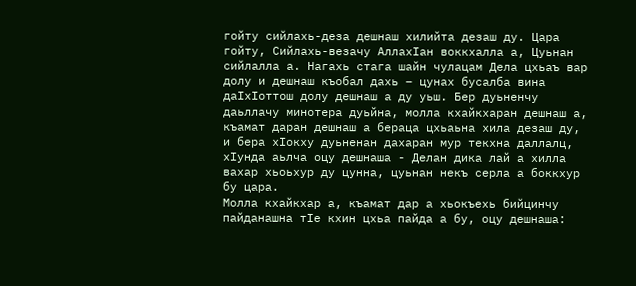гойту сийлахь-деза дешнаш хилийта дезаш ду. Цара гойту, Сийлахь-везачу АллахIан воккхалла а, Цуьнан сийлалла а. Нагахь стага шайн чулацам Дела цхьаъ вар долу и дешнаш къобал дахь – цунах бусалба вина даIхIоттош долу дешнаш а ду уьш. Бер дуьненчу даьллачу минотера дуьйна, молла кхайкхаран дешнаш а, къамат даран дешнаш а бераца цхьаьна хила дезаш ду, и бера хIокху дуьненан дахаран мур текхна даллалц, хIунда аьлча оцу дешнаша - Делан дика лай а хилла вахар хьоьхур ду цунна, цуьнан некъ серла а боккхур бу цара.
Молла кхайкхар а, къамат дар а хьокъехь бийцинчу пайданашна тIе кхин цхьа пайда а бу, оцу дешнаша: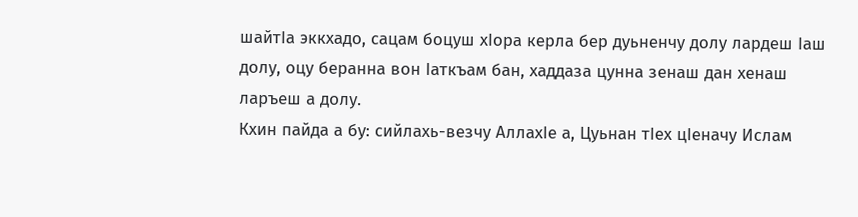шайтIа эккхадо, сацам боцуш хIора керла бер дуьненчу долу лардеш Iаш долу, оцу беранна вон Iаткъам бан, хаддаза цунна зенаш дан хенаш ларъеш а долу.
Кхин пайда а бу: сийлахь-везчу АллахIе а, Цуьнан тIех цIеначу Ислам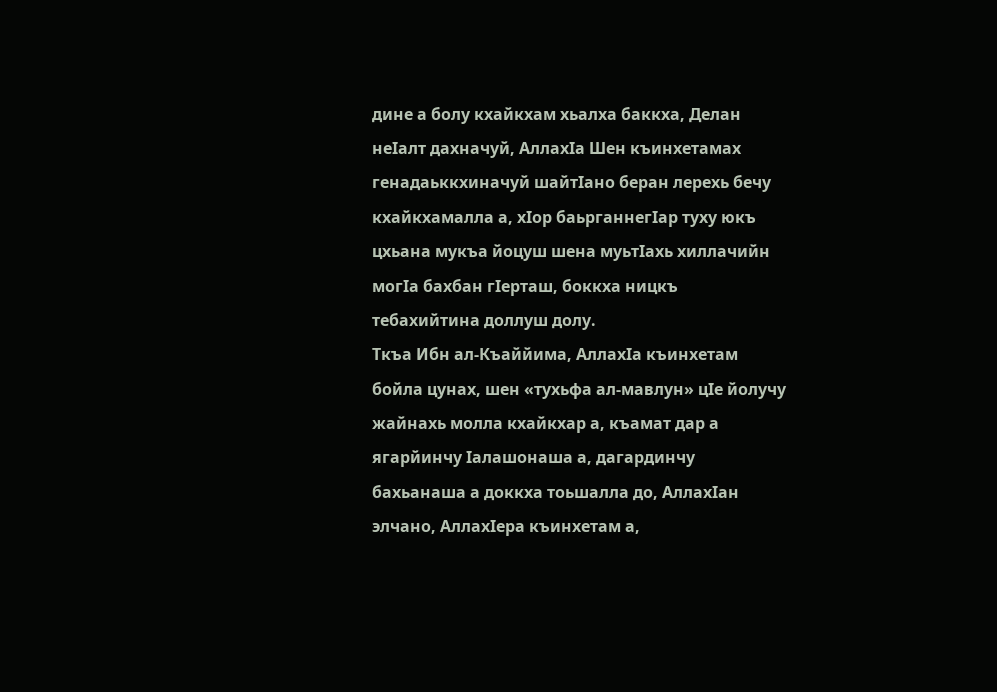дине а болу кхайкхам хьалха баккха, Делан неIалт дахначуй, АллахIа Шен къинхетамах генадаьккхиначуй шайтIано беран лерехь бечу кхайкхамалла а, хIор баьрганнегIар туху юкъ цхьана мукъа йоцуш шена муьтIахь хиллачийн могIа бахбан гIерташ, боккха ницкъ тебахийтина доллуш долу.
Ткъа Ибн ал-Къаййима, АллахIа къинхетам бойла цунах, шен «тухьфа ал-мавлун» цIе йолучу жайнахь молла кхайкхар а, къамат дар а ягарйинчу Iалашонаша а, дагардинчу бахьанаша а доккха тоьшалла до, АллахIан элчано, АллахIера къинхетам а,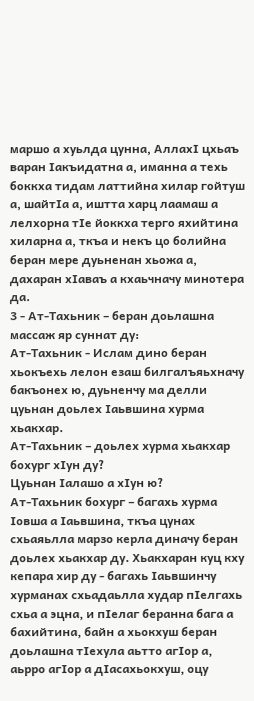маршо а хуьлда цунна, АллахI цхьаъ варан Iакъидатна а, иманна а техь боккха тидам латтийна хилар гойтуш а, шайтIа а, иштта харц лаамаш а лелхорна тIе йоккха терго яхийтина хиларна а, ткъа и некъ цо болийна беран мере дуьненан хьожа а, дахаран хIаваъ а кхаьчначу минотера да.
3 - Ат-Тахьник – беран доьлашна массаж яр суннат ду:
Ат-Тахьник - Ислам дино беран хьокъехь лелон езаш билгалъяьхначу бакъонех ю, дуьненчу ма делли цуьнан доьлех Iаьвшина хурма хьакхар.
Ат-Тахьник – доьлех хурма хьакхар бохург хIун ду?
Цуьнан Iалашо а хIун ю?
Ат-Тахьник бохург – багахь хурма Iовша а Iаьвшина, ткъа цунах схьаяьлла марзо керла диначу беран доьлех хьакхар ду. Хьакхаран куц кху кепара хир ду - багахь Iаьвшинчу хурманах схьадаьлла худар пIелгахь схьа а эцна, и пIелаг беранна бага а бахийтина, байн а хьокхуш беран доьлашна тIехула аьтто агIор а, аьрро агIор а дIасахьокхуш, оцу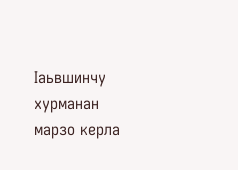Iаьвшинчу хурманан марзо керла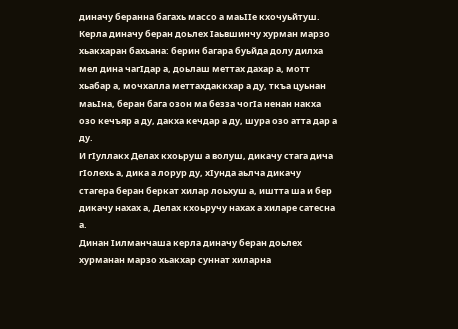диначу беранна багахь массо а маьIIе кхочуьйтуш.
Керла диначу беран доьлех Iаьвшинчу хурман марзо хьакхаран бахьана: берин багара буьйда долу дилха мел дина чагIдар а, доьлаш меттах дахар а, мотт хьабар а, мочхалла меттахдаккхар а ду, ткъа цуьнан маьIна, беран бага озон ма безза чогIа ненан накха озо кечъяр а ду, дакха кечдар а ду, шура озо атта дар а ду.
И гIуллакх Делах кхоьруш а волуш, дикачу стага дича гIолехь а, дика а лорур ду, хIунда аьлча дикачу стагера беран беркат хилар лоьхуш а, иштта ша и бер дикачу нахах а, Делах кхоьручу нахах а хиларе сатесна а.
Динан Iилманчаша керла диначу беран доьлех хурманан марзо хьакхар суннат хиларна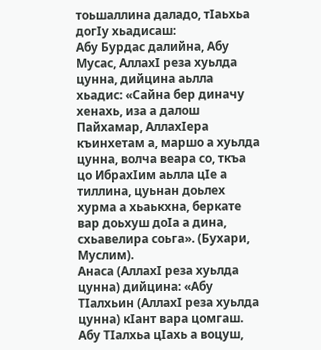тоьшаллина даладо, тIаьхьа догIу хьадисаш:
Абу Бурдас далийна, Абу Мусас, АллахI реза хуьлда цунна, дийцина аьлла хьадис: «Сайна бер диначу хенахь, иза а далош Пайхамар, АллахIера къинхетам а, маршо а хуьлда цунна, волча веара со, ткъа цо ИбрахIим аьлла цIе а тиллина, цуьнан доьлех хурма а хьаькхна, беркате вар доьхуш доIа а дина, схьавелира соьга». (Бухари, Муслим).
Анаса (АллахI реза хуьлда цунна) дийцина: «Абу ТIалхьин (АллахI реза хуьлда цунна) кIант вара цомгаш. Абу ТIалхьа цIахь а воцуш,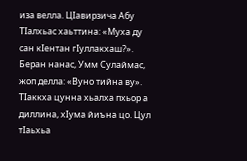иза велла. ЦIавирзича Абу ТIалхьас хаьттина: «Муха ду сан кIентан гIуллакхаш?». Беран нанас, Умм Сулаймас, жоп делла: «Вуно тийна ву». ТIаккха цунна хьалха пхьор а диллина, хIума йиъна цо. Цул тIаьхьа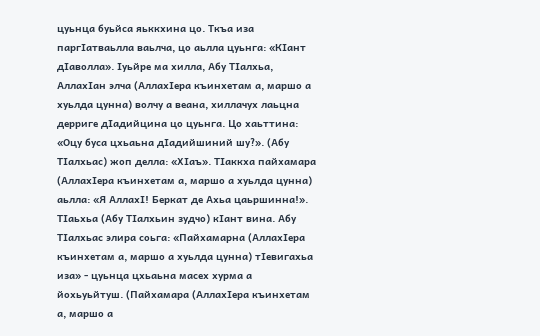цуьнца буьйса яьккхина цо. Ткъа иза паргIатваьлла ваьлча, цо аьлла цуьнга: «КIант дIаволла». Iуьйре ма хилла, Абу ТIалхьа, АллахIан элча (АллахIера къинхетам а, маршо а хуьлда цунна) волчу а веана, хиллачух лаьцна дерриге дIадийцина цо цуьнга. Цо хаьттина: «Оцу буса цхьаьна дIадийшиний шу?». (Абу ТIалхьас) жоп делла: «ХIаъ». ТIаккха пайхамара (АллахIера къинхетам а, маршо а хуьлда цунна) аьлла: «Я АллахI! Беркат де Ахьа цаьршинна!». ТIаьхьа (Абу ТIалхьин зудчо) кIант вина. Абу ТIалхьас элира соьга: «Пайхамарна (АллахIера къинхетам а, маршо а хуьлда цунна) тIевигахьа иза» - цуьнца цхьаьна масех хурма а йохьуьйтуш. (Пайхамара (АллахIера къинхетам а, маршо а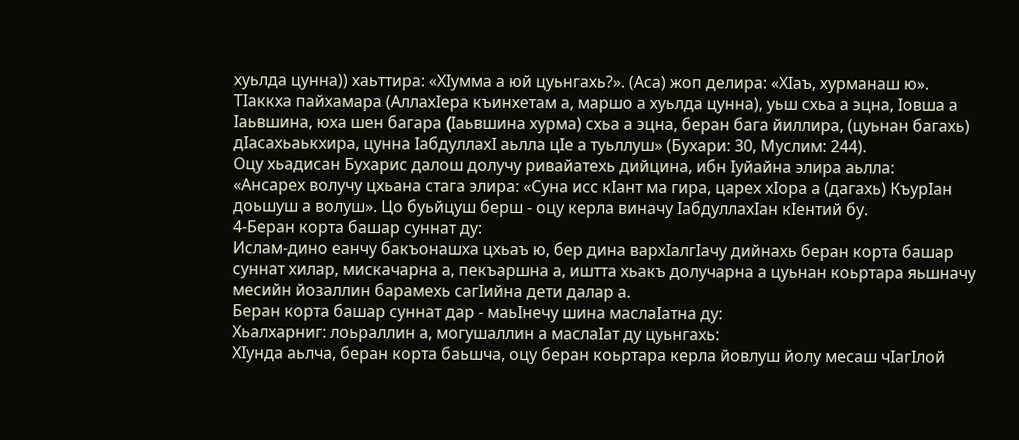хуьлда цунна)) хаьттира: «ХIумма а юй цуьнгахь?». (Аса) жоп делира: «ХIаъ, хурманаш ю». ТIаккха пайхамара (АллахIера къинхетам а, маршо а хуьлда цунна), уьш схьа а эцна, Iовша а Iаьвшина, юха шен багара (Iаьвшина хурма) схьа а эцна, беран бага йиллира, (цуьнан багахь) дIасахьаькхира, цунна IабдуллахI аьлла цIе а туьллуш» (Бухари: 30, Муслим: 244).
Оцу хьадисан Бухарис далош долучу ривайатехь дийцина, ибн Iуйайна элира аьлла:
«Ансарех волучу цхьана стага элира: «Суна исс кIант ма гира, царех хIора а (дагахь) КъурIан доьшуш а волуш». Цо буьйцуш берш - оцу керла виначу IабдуллахIан кIентий бу.
4-Беран корта башар суннат ду:
Ислам-дино еанчу бакъонашха цхьаъ ю, бер дина вархIалгIачу дийнахь беран корта башар суннат хилар, мискачарна а, пекъаршна а, иштта хьакъ долучарна а цуьнан коьртара яьшначу месийн йозаллин барамехь сагIийна дети далар а.
Беран корта башар суннат дар - маьIнечу шина маслаIатна ду:
Хьалхарниг: лоьраллин а, могушаллин а маслаIат ду цуьнгахь:
ХIунда аьлча, беран корта баьшча, оцу беран коьртара керла йовлуш йолу месаш чIагIлой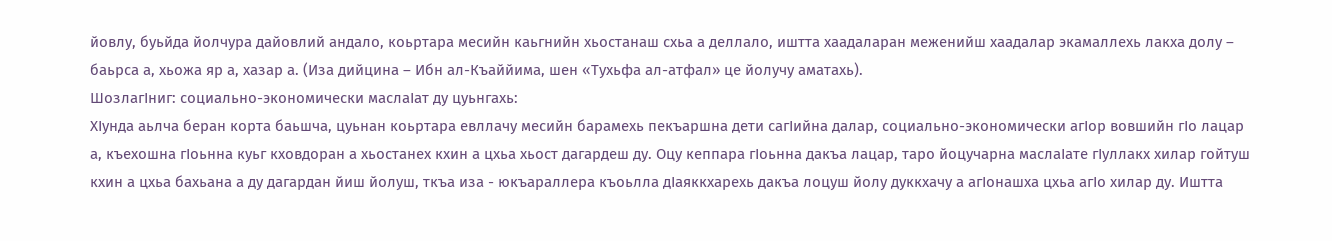йовлу, буьйда йолчура дайовлий андало, коьртара месийн каьгнийн хьостанаш схьа а деллало, иштта хаадаларан меженийш хаадалар экамаллехь лакха долу – баьрса а, хьожа яр а, хазар а. (Иза дийцина – Ибн ал-Къаййима, шен «Тухьфа ал-атфал» це йолучу аматахь).
ШозлагIниг: социально-экономически маслаIат ду цуьнгахь:
ХIунда аьлча беран корта баьшча, цуьнан коьртара евллачу месийн барамехь пекъаршна дети сагIийна далар, социально-экономически агIор вовшийн гIо лацар а, къехошна гIоьнна куьг кховдоран а хьостанех кхин а цхьа хьост дагардеш ду. Оцу кеппара гIоьнна дакъа лацар, таро йоцучарна маслаIате гIуллакх хилар гойтуш кхин а цхьа бахьана а ду дагардан йиш йолуш, ткъа иза - юкъараллера къоьлла дIаяккхарехь дакъа лоцуш йолу дуккхачу а агIонашха цхьа агIо хилар ду. Иштта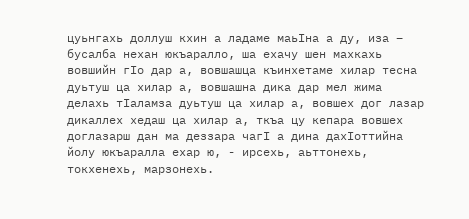цуьнгахь доллуш кхин а ладаме маьIна а ду, иза – бусалба нехан юкъаралло, ша ехачу шен махкахь вовшийн гIо дар а, вовшашца къинхетаме хилар тесна дуьтуш ца хилар а, вовшашна дика дар мел жима делахь тIаламза дуьтуш ца хилар а, вовшех дог лазар дикаллех хедаш ца хилар а, ткъа цу кепара вовшех доглазарш дан ма деззара чагI а дина дахIоттийна йолу юкъаралла ехар ю, - ирсехь, аьттонехь, токхенехь, марзонехь.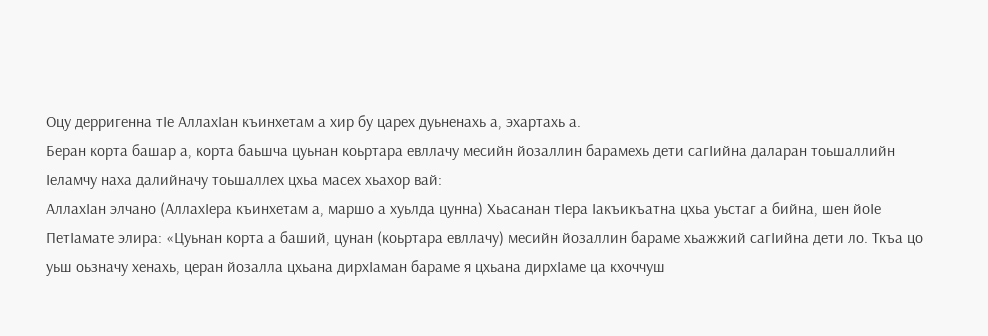Оцу дерригенна тIе АллахIан къинхетам а хир бу царех дуьненахь а, эхартахь а.
Беран корта башар а, корта баьшча цуьнан коьртара евллачу месийн йозаллин барамехь дети сагIийна даларан тоьшаллийн Iеламчу наха далийначу тоьшаллех цхьа масех хьахор вай:
АллахIан элчано (АллахIера къинхетам а, маршо а хуьлда цунна) Хьасанан тIера Iакъикъатна цхьа уьстаг а бийна, шен йоIе ПетIамате элира: «Цуьнан корта а баший, цунан (коьртара евллачу) месийн йозаллин бараме хьажжий сагIийна дети ло. Ткъа цо уьш оьзначу хенахь, церан йозалла цхьана дирхIаман бараме я цхьана дирхIаме ца кхоччуш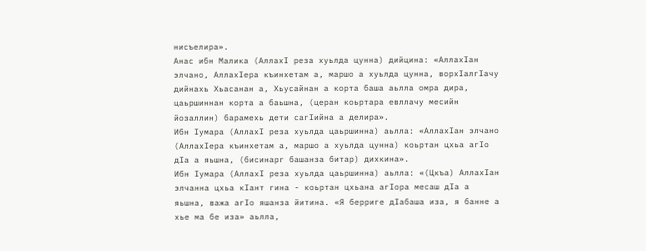нисъелира».
Анас ибн Малика (АллахI реза хуьлда цунна) дийцина: «АллахIан элчано, АллахIера къинхетам а, маршо а хуьлда цунна, ворхIалгIачу дийнахь Хьасанан а, Хьусайнан а корта баша аьлла омра дира, цаьршиннан корта а баьшна, (церан коьртара евллачу месийн йозаллин) барамехь дети сагIийна а делира».
Ибн Iумара (АллахI реза хуьлда цаьршинна) аьлла: «АллахIан элчано (АллахIера къинхетам а, маршо а хуьлда цунна) коьртан цхьа агIо дIа а яьшна, (бисинарг башанза битар) дихкина».
Ибн Iумара (АллахI реза хуьлда цаьршинна) аьлла: «(Цкъа) АллахIан элчанна цхьа кIант гина - коьртан цхьана агIора месаш дIа а яьшна, важа агIо яшанза йитина. «Я берриге дIабаша иза, я банне а хье ма бе иза» аьлла,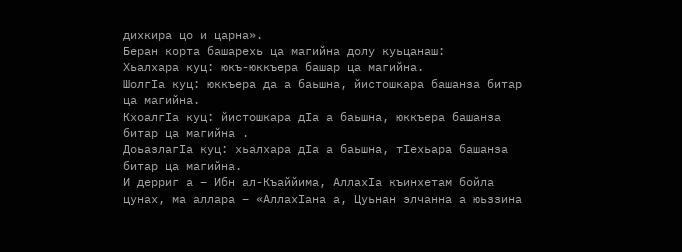дихкира цо и царна».
Беран корта башарехь ца магийна долу куьцанаш:
Хьалхара куц: юкъ-юккъера башар ца магийна.
ШолгIа куц: юккъера да а баьшна, йистошкара башанза битар ца магийна.
КхоалгIа куц: йистошкара дIа а баьшна, юккъера башанза битар ца магийна .
ДоьазлагIа куц: хьалхара дIа а баьшна, тIехьара башанза битар ца магийна.
И дерриг а – Ибн ал-Къаййима, АллахIа къинхетам бойла цунах, ма аллара – «АллахIана а, Цуьнан элчанна а юьззина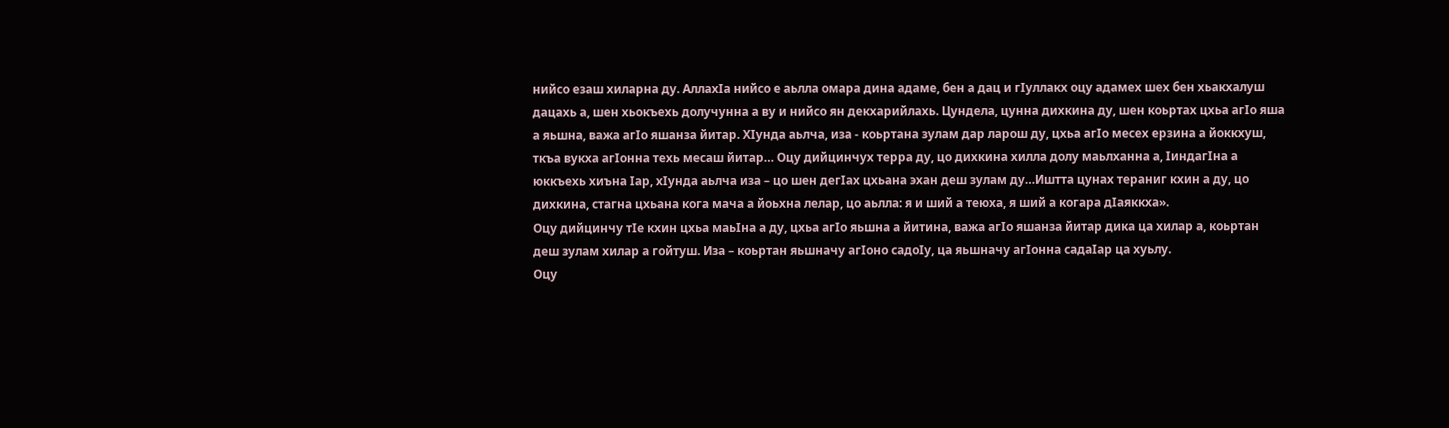нийсо езаш хиларна ду. АллахIа нийсо е аьлла омара дина адаме, бен а дац и гIуллакх оцу адамех шех бен хьакхалуш дацахь а, шен хьокъехь долучунна а ву и нийсо ян декхарийлахь. Цундела, цунна дихкина ду, шен коьртах цхьа агIо яша а яьшна, важа агIо яшанза йитар. ХIунда аьлча, иза - коьртана зулам дар ларош ду, цхьа агIо месех ерзина а йоккхуш, ткъа вукха агIонна техь месаш йитар… Оцу дийцинчух терра ду, цо дихкина хилла долу маьлханна а, IиндагIна а юккъехь хиъна Iар, хIунда аьлча иза – цо шен дегIах цхьана эхан деш зулам ду…Иштта цунах тераниг кхин а ду, цо дихкина, стагна цхьана кога мача а йоьхна лелар, цо аьлла: я и ший а теюха, я ший а когара дIаяккха».
Оцу дийцинчу тIе кхин цхьа маьIна а ду, цхьа агIо яьшна а йитина, важа агIо яшанза йитар дика ца хилар а, коьртан деш зулам хилар а гойтуш. Иза – коьртан яьшначу агIоно садоIу, ца яьшначу агIонна садаIар ца хуьлу.
Оцу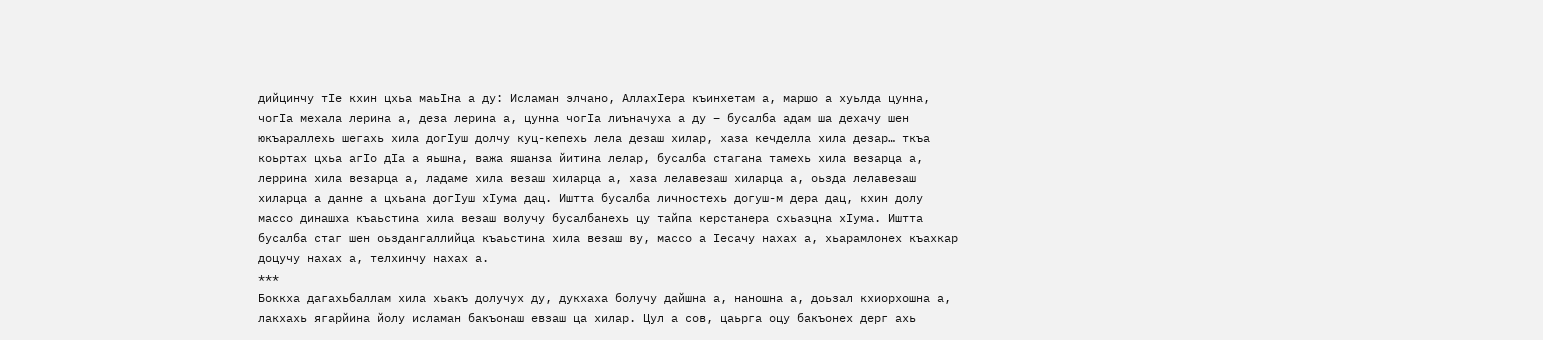дийцинчу тIе кхин цхьа маьIна а ду: Исламан элчано, АллахIера къинхетам а, маршо а хуьлда цунна, чогIа мехала лерина а, деза лерина а, цунна чогIа лиъначуха а ду – бусалба адам ша дехачу шен юкъараллехь шегахь хила догIуш долчу куц-кепехь лела дезаш хилар, хаза кечделла хила дезар… ткъа коьртах цхьа агIо дIа а яьшна, важа яшанза йитина лелар, бусалба стагана тамехь хила везарца а, леррина хила везарца а, ладаме хила везаш хиларца а, хаза лелавезаш хиларца а, оьзда лелавезаш хиларца а данне а цхьана догIуш хIума дац. Иштта бусалба личностехь догуш-м дера дац, кхин долу массо динашха къаьстина хила везаш волучу бусалбанехь цу тайпа керстанера схьаэцна хIума. Иштта бусалба стаг шен оьздангаллийца къаьстина хила везаш ву, массо а Iесачу нахах а, хьарамлонех къахкар доцучу нахах а, телхинчу нахах а.
***
Боккха дагахьбаллам хила хьакъ долучух ду, дукхаха болучу дайшна а, наношна а, доьзал кхиорхошна а, лакхахь ягарйина йолу исламан бакъонаш евзаш ца хилар. Цул а сов, цаьрга оцу бакъонех дерг ахь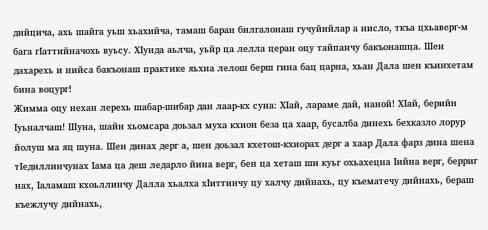дийцича, ахь шайга уьш хьахийча, тамаш баран билгалонаш гучуйийлар а нисло, ткъа цхьаверг-м бага гIаттийначохь вуьсу. ХIунда аьлча, уьйр ца лелла церан оцу тайпанчу бакъонашца. Шен дахарехь и нийса бакъонаш практике яьхна лелош берш гина бац царна, хьан Дала шен къинхетам бина воцург!
Жимма оцу нехан лерехь шабар-шибар дан лаар-кх суна: ХIай, лараме дай, наной! ХIай, берийн Iуьналчаш! Шуна, шайн хьомсара доьзал муха кхион беза ца хаар, бусалба динехь бехказло лорур йолуш ма яц шуна. Шен динах дерг а, шен доьзал кхетош-кхиорах дерг а хаар Дала фарз дина шена тIедиллинчунах Iама ца деш ледарло йина верг, бен ца хеташ ши куьг охьахецна Iийна верг, берриг нах, Iаламаш кхоьллинчу Далла хьалха хIиттинчу цу халчу дийнахь, цу къематечу дийнахь, бераш къежлучу дийнахь,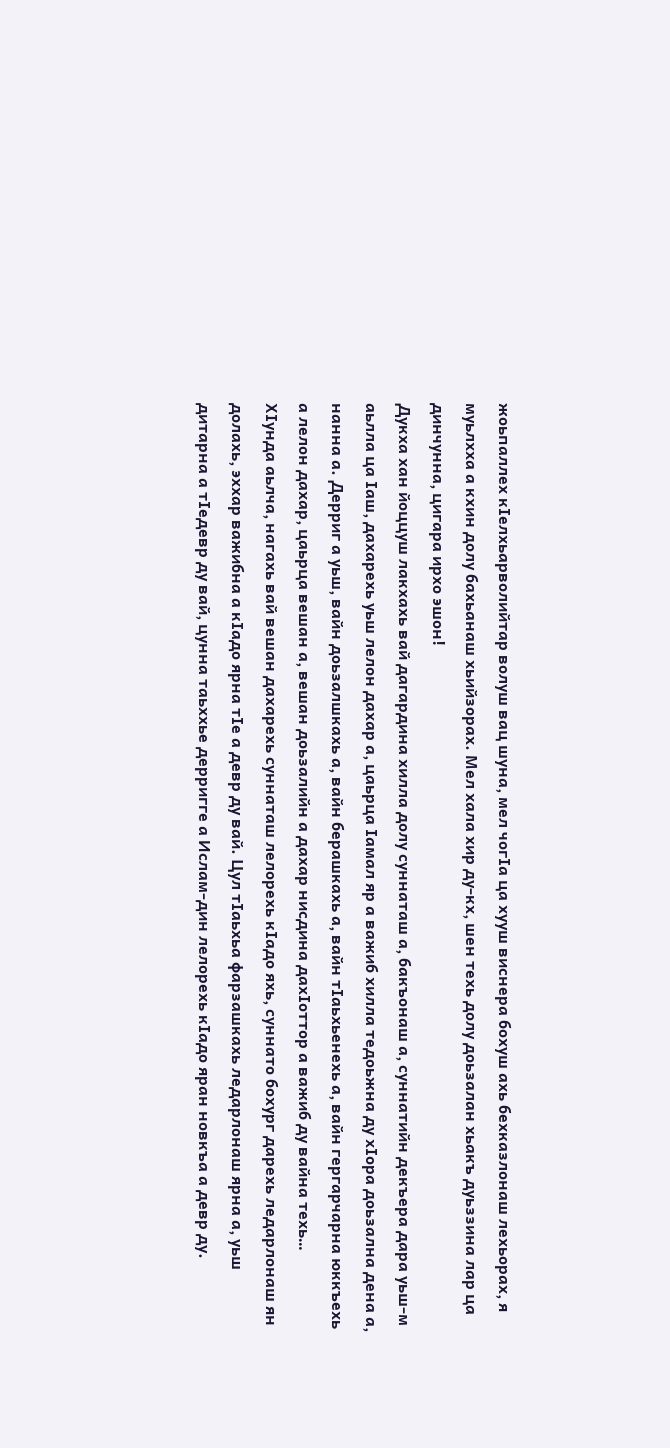жоьпаллех кIелхьарволийтар волуш вац шуна, мел чогIа ца хууш виснера бохуш ахь бехказлонаш лехьорах, я муьлхха а кхин долу бахьанаш хьийзорах. Мел хала хир ду-кх, шен техь долу доьзалан хьакъ дуьззина лар ца динчунна, цигара ирхо эшон!
Дукха хан йоццуш лакхахь вай дагардина хилла долу суннаташ а, бакъонаш а, суннатийн декъера дара уьш-м аьлла ца Iаш, дахарехь уьш лелон дахар а, цаьрца Iамал яр а важиб хилла тедоьжна ду хIора доьзална дена а, нанна а. Дерриг а уьш, вайн доьзалшкахь а, вайн берашкахь а, вайн тIаьхьенехь а, вайн гергарчарна юккъехь а лелон дахар, цаьрца вешан а, вешан доьзалийн а дахар нисдина дахIоттор а важиб ду вайна техь…
ХIунда аьлча, нагахь вай вешан дахарехь суннаташ лелорехь кIадо яхь, суннато бохург дарехь ледарлонаш ян долахь, эххар важибна а кIадо ярна тIе а девр ду вай. Цул тIаьхьа фарзашкахь ледарлонаш ярна а, уьш дитарна а тIедевр ду вай, цунна таьххье дерригге а Ислам-дин лелорехь кIадо яран новкъа а девр ду.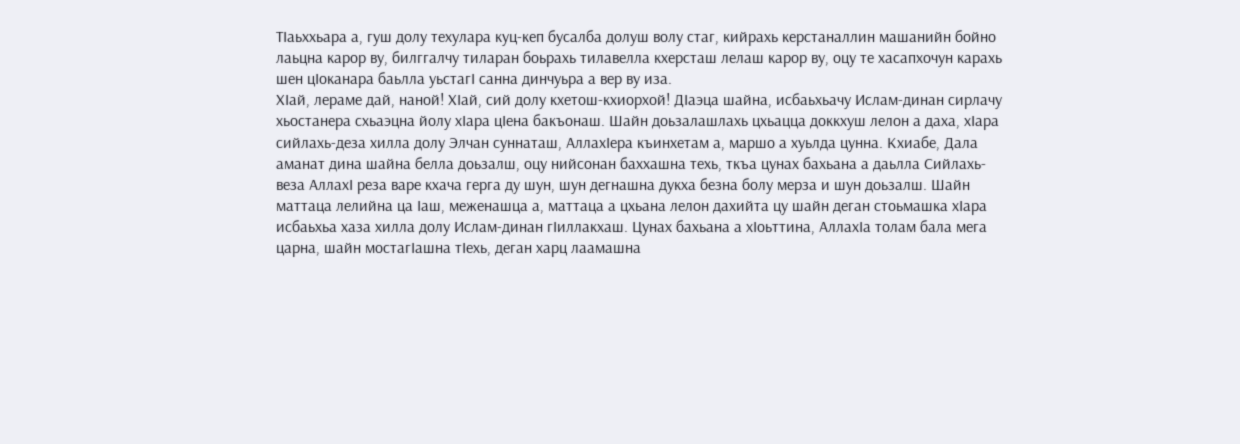ТIаьххьара а, гуш долу техулара куц-кеп бусалба долуш волу стаг, кийрахь керстаналлин машанийн бойно лаьцна карор ву, билггалчу тиларан боьрахь тилавелла кхерсташ лелаш карор ву, оцу те хасапхочун карахь шен цIоканара баьлла уьстагI санна динчуьра а вер ву иза.
ХIай, лераме дай, наной! ХIай, сий долу кхетош-кхиорхой! ДIаэца шайна, исбаьхьачу Ислам-динан сирлачу хьостанера схьаэцна йолу хIара цIена бакъонаш. Шайн доьзалашлахь цхьацца доккхуш лелон а даха, хIара сийлахь-деза хилла долу Элчан суннаташ, АллахIера къинхетам а, маршо а хуьлда цунна. Кхиабе, Дала аманат дина шайна белла доьзалш, оцу нийсонан баххашна техь, ткъа цунах бахьана а даьлла Сийлахь-веза АллахI реза варе кхача герга ду шун, шун дегнашна дукха безна болу мерза и шун доьзалш. Шайн маттаца лелийна ца Iаш, меженашца а, маттаца а цхьана лелон дахийта цу шайн деган стоьмашка хIара исбаьхьа хаза хилла долу Ислам-динан гIиллакхаш. Цунах бахьана а хIоьттина, АллахIа толам бала мега царна, шайн мостагIашна тIехь, деган харц лаамашна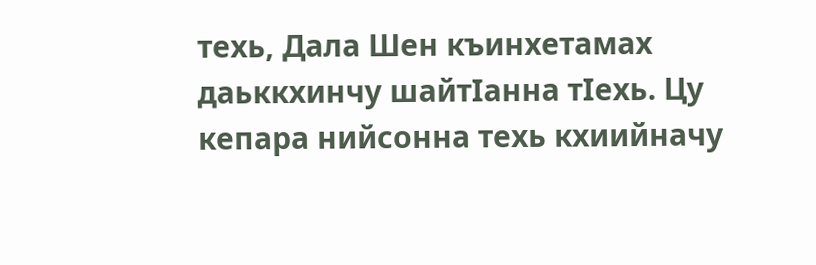техь, Дала Шен къинхетамах даьккхинчу шайтIанна тIехь. Цу кепара нийсонна техь кхиийначу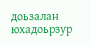доьзалан юхадоьрзур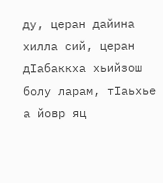ду, церан дайина хилла сий, церан дIабаккха хьийзош болу ларам, тIаьхье а йовр яц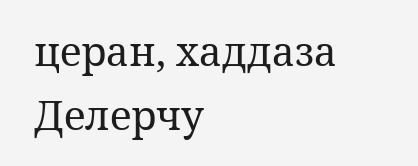церан, хаддаза Делерчу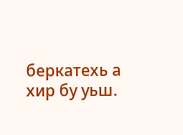беркатехь а хир бу уьш.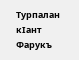Турпалан кIант Фарукъ